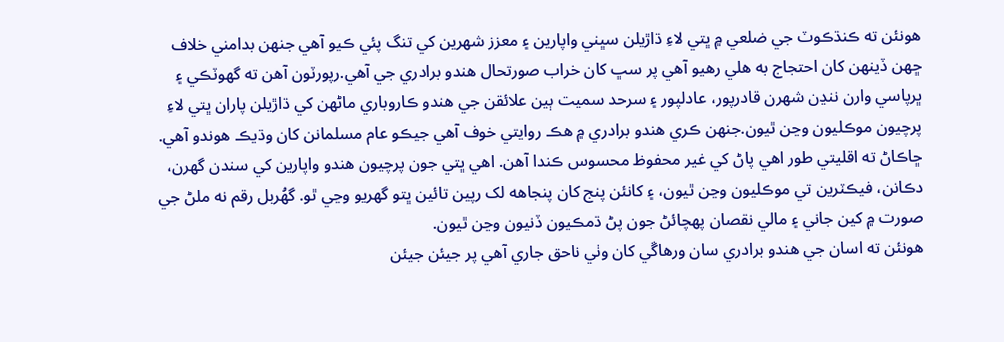هونئن ته ڪنڌڪوٽ جي ضلعي ۾ ڀتي لاءِ ڌاڙيلن سڀني واپارين ۽ معزز شهرين کي تنگ پئي ڪيو آهي جنهن بدامني خلاف ڇهن ڏينهن کان احتجاج به هلي رهيو آهي پر سڀ کان خراب صورتحال هندو برادري جي آهي.رپورٽون آهن ته گهوٽڪي ۽ ڀرپاسي وارن ننڍن شهرن قادرپور، عادلپور ۽ سرحد سميت ٻين علائقن جي هندو ڪاروباري ماڻهن کي ڌاڙيلن پاران ڀتي لاءِ پرچيون موڪليون وڃن ٿيون.جنهن ڪري هندو برادري ۾ هڪ روايتي خوف آهي جيڪو عام مسلمانن کان وڌيڪ هوندو آهي. ڇاڪاڻ ته اقليتي طور اهي پاڻ کي غير محفوظ محسوس ڪندا آهن. اهي ڀتي جون پرچيون هندو واپارين کي سندن گهرن، دڪانن، فيڪٽرين تي موڪليون وڃن ٿيون، ۽ کانئن پنج کان پنجاهه لک رپين تائين ڀتو گهريو وڃي ٿو. گهُربل رقم نه ملڻ جي صورت ۾ کين جاني ۽ مالي نقصان پهچائڻ جون پڻ ڌمڪيون ڏنيون وڃن ٿيون.
هونئن ته اسان جي هندو برادري سان ورهاڱي کان وٺي ناحق جاري آهي پر جيئن جيئن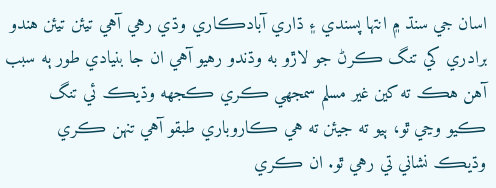اسان جي سنڌ ۾ انتها پسندي ۽ ڌاري آبادڪاري وڌي رهي آهي تيئن تيئن هندو برادري کي تنگ ڪرڻ جو لاڙو به وڌندو رهيو آهي ان جا بنيادي طور ٻه سبب آهن هڪ ته کين غير مسلم سمجهي ڪري ڪجهه وڌيڪ ئي تنگ ڪيو وڃي ٿو، ٻيو ته جيئن ته هي ڪاروباري طبقو آهي تنهن ڪري وڌيڪ نشاني تي رهي ٿو. ان ڪري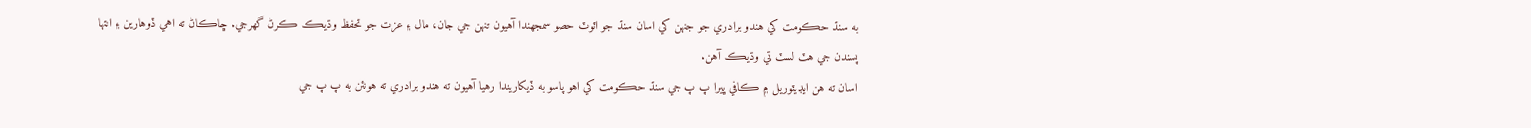به سنڌ حڪومت کي هندو برادري جو جنهن کي اسان سنڌ جو اٽوٽ حصو سمجهندا آهيون تنهن جي جان، مال ۽ عزت جو تحفظ وڌيڪ ڪرڻ گهرجي. ڇاڪاڻ ته اهي ڏوهارين ۽ انتها پسندن جي هٽ لسٽ تي وڌيڪ آهن.
اسان ته هن ايڊيٽوريل ۾ ڪافي ڀيرا پ پ جي سنڌ حڪومت کي اهو پاسو به ڏيکاريندا رهيا آهيون ته هندو برادري ته هونئن به پ پ جي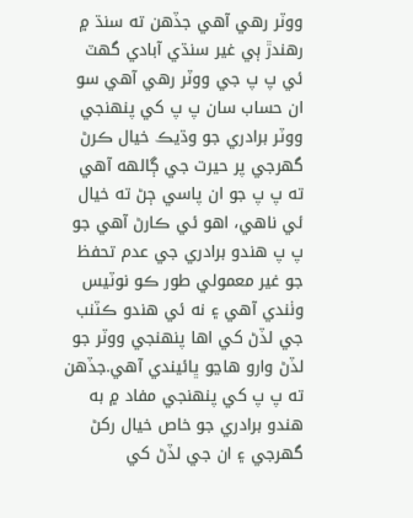ووٽر رهي آهي جڏهن ته سنڌ ۾ رهندڙ ٻي غير سنڌي آبادي گهٽ ئي پ پ جي ووٽر رهي آهي سو ان حساب سان پ پ کي پنهنجي ووٽر برادري جو وڌيڪ خيال ڪرڻ گهرجي پر حيرت جي ڳالهه آهي ته پ پ جو ان پاسي ڄڻ ته خيال ئي ناهي، اهو ئي ڪارڻ آهي جو پ پ هندو برادري جي عدم تحفظ جو غير معمولي طور ڪو نوٽيس وٺندي آهي ۽ نه ئي هندو ڪٽنب جي لڏڻ کي اها پنهنجي ووٽر جو لڏڻ وارو هاڃو ڀائيندي آهي.جڏهن ته پ پ کي پنهنجي مفاد ۾ به هندو برادري جو خاص خيال رکڻ گهرجي ۽ ان جي لڏڻ کي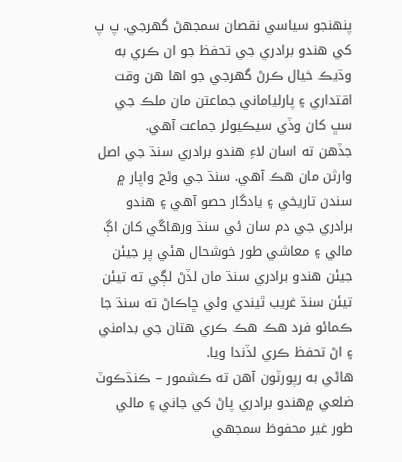پنهنجو سياسي نقصان سمجهڻ گهرجي. پ پ کي هندو برادري جي تحفظ جو ان ڪري به وڌيڪ خيال ڪرڻ گهرجي جو اها هن وقت اقتداري ۽ پارلياماني جماعتن مان ملڪ جي سڀ کان وڏي سيڪيولر جماعت آهي.
جڏهن ته اسان لاءِ هندو برادري سنڌ جي اصل وارثن مان هڪ آهي. سنڌ جي وڻج واپار ۾ سندن تاريخي ۽ يادگار حصو آهي ۽ هندو برادري جي دم سان ئي سنڌ ورهاڱي کان اڳ مالي ۽ معاشي طور خوشحال هئي پر جيئن جيئن هندو برادري سنڌ مان لڏڻ لڳي ته تيئن تيئن سنڌ غريب ٿيندي وئي ڇاڪاڻ ته سنڌ جا ڪمائو فرد هڪ هڪ ڪري هتان جي بدامني ۽ اڻ تحفظ ڪري لڏندا ويا.
هاڻي به رپورٽون آهن ته ڪشمور – ڪنڌڪوٽ ضلعي ۾هندو برادري پاڻ کي جاني ۽ مالي طور غير محفوظ سمجهي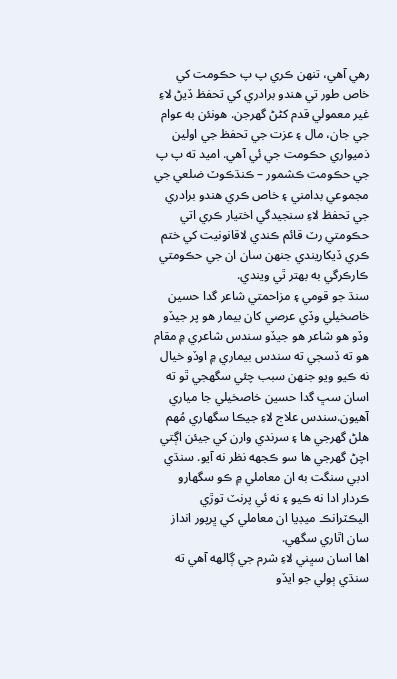رهي آهي، تنهن ڪري پ پ حڪومت کي خاص طور تي هندو برادري کي تحفظ ڏيڻ لاءِ غير معمولي قدم کڻڻ گهرجن. هونئن به عوام جي جان، مال ۽ عزت جي تحفظ جي اولين ذميواري حڪومت جي ئي آهي. اميد ته پ پ جي حڪومت ڪشمور – ڪنڌڪوٽ ضلعي جي مجموعي بدامني ۽ خاص ڪري هندو برادري جي تحفظ لاءِ سنجيدگي اختيار ڪري اتي حڪومتي رٽ قائم ڪندي لاقانونيت کي ختم ڪري ڏيکاريندي جنهن سان ان جي حڪومتي ڪارڪرگي به بهتر ٿي ويندي.
سنڌ جو قومي ۽ مزاحمتي شاعر گدا حسين خاصخيلي وڏي عرصي کان بيمار هو پر جيڏو وڏو هو شاعر هو جيڏو سندس شاعري ۾ مقام هو ته ڏسجي ته سندس بيماري ۾ اوڏو خيال نه ڪيو ويو جنهن سبب چئي سگهجي ٿو ته اسان سڀ گدا حسين خاصخيلي جا مياري آهيون.سندس علاج لاءِ جيڪا سگهاري مُهم هلڻ گهرجي ها ۽ سرندي وارن کي جيئن اڳتي اچڻ گهرجي ها سو ڪجهه نظر نه آيو. سنڌي ادبي سنگت به ان معاملي ۾ ڪو سگهارو ڪردار ادا نه ڪيو ۽ نه ئي پرنٽ توڙي اليڪٽرانڪ ميڊيا ان معاملي کي ڀرپور انداز سان اٿاري سگهي.
اها اسان سڀني لاءِ شرم جي ڳالهه آهي ته سنڌي ٻولي جو ايڏو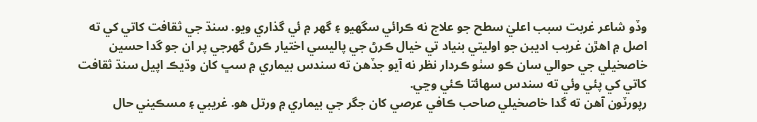وڏو شاعر غربت سبب اعليٰ سطح جو علاج نه ڪرائي سگهيو ۽ گهر ۾ ئي گذاري ويو. سنڌ جي ثقافت کاتي کي ته اصل ۾ اهڙن غريب اديبن جو اوليتي بنياد تي خيال ڪرڻ جي پاليسي اختيار ڪرڻ گهرجي پر ان جو گدا حسين خاصخيلي جي حوالي سان ڪو سٺو ڪردار نظر نه آيو جڏهن ته سندس بيماري ۾ سڀ کان وڌيڪ اپيل سنڌ ثقافت کاتي کي پئي وئي ته سندس سهائتا ڪئي وڃي.
رپورٽون آهن ته گدا خاصخيلي صاحب ڪافي عرصي کان جگر جي بيماري ۾ ورتل هو. غريبي ۽ مسڪيني حال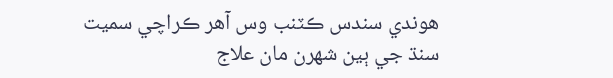هوندي سندس ڪٽنب وس آهر ڪراچي سميت سنڌ جي ٻين شهرن مان علاج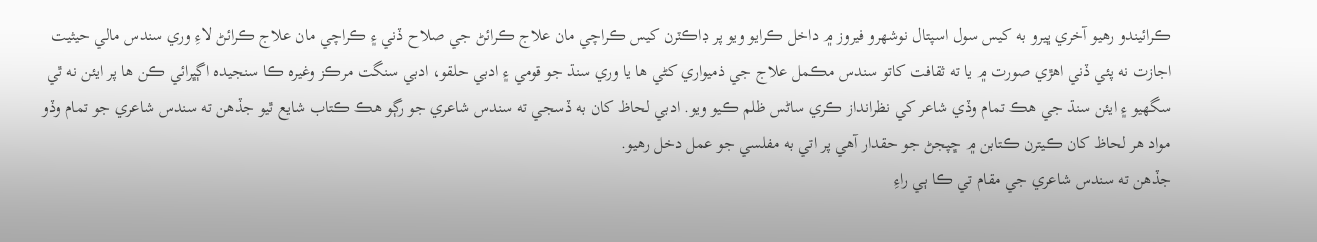ڪرائيندو رهيو آخري ڀيرو به کيس سول اسپتال نوشهرو فيروز ۾ داخل ڪرايو ويو پر ڊاڪٽرن کيس ڪراچي مان علاج ڪرائڻ جي صلاح ڏني ۽ ڪراچي مان علاج ڪرائڻ لاءِ وري سندس مالي حيثيت اجازت نه پئي ڏني اهڙي صورت ۾ يا ته ثقافت کاتو سندس مڪمل علاج جي ذميواري کڻي ها يا وري سنڌ جو قومي ۽ ادبي حلقو، ادبي سنگت مرڪز وغيره ڪا سنجيده اڳڀرائي ڪن ها پر ايئن نه ٿي سگهيو ۽ ايئن سنڌ جي هڪ تمام وڏي شاعر کي نظرانداز ڪري ساڻس ظلم ڪيو ويو. ادبي لحاظ کان به ڏسجي ته سندس شاعري جو رڳو هڪ ڪتاب شايع ٿيو جڏهن ته سندس شاعري جو تمام وڏو مواد هر لحاظ کان ڪيترن ڪتابن ۾ ڇپجڻ جو حقدار آهي پر اتي به مفلسي جو عمل دخل رهيو.
جڏهن ته سندس شاعري جي مقام تي ڪا ٻي راءِ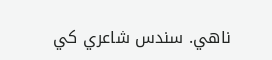ناهي. سندس شاعري کي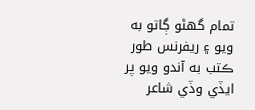تمام گهڻو ڳاتو به ويو ۽ ريفرنس طور ڪتب به آندو ويو پر ايڏي وڏي شاعر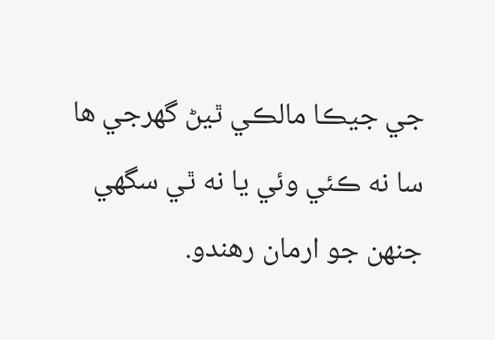جي جيڪا مالڪي ٿيڻ گهرجي ها سا نه ڪئي وئي يا نه ٿي سگهي جنهن جو ارمان رهندو.